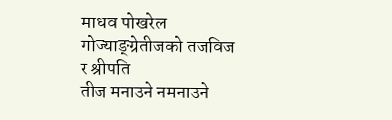माधव पोखरेल गोज्याङ्ग्रेतीजको तजविज र श्रीपति
तीज मनाउने नमनाउने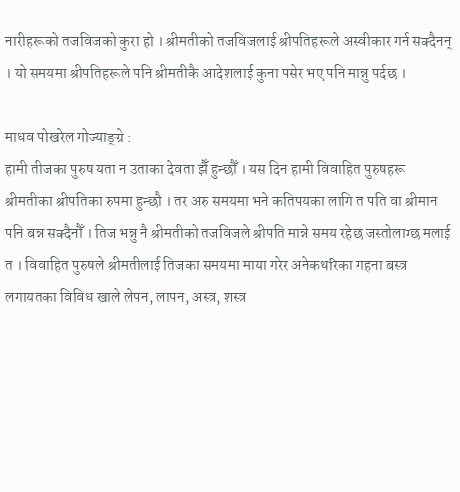नारीहरूको तजविजको कुरा हो । श्रीमतीको तजविजलाई श्रीपतिहरूले अस्वीकार गर्न सक्दैनन् । यो समयमा श्रीपतिहरूले पनि श्रीमतीकै आदेशलाई कुना पसेर भए पनि मान्नु पर्दछ ।

माधव पोखरेल गोज्याङ्ग्रे :
हामी तीजका पुरुष यता न उताका देवता झैँ हुन्छौँ । यस दिन हामी विवाहित पुरुषहरू श्रीमतीका श्रीपतिका रुपमा हुन्छौ । तर अरु समयमा भने कतिपयका लागि त पति वा श्रीमान पनि बन्न सक्दैनौँ । तिज भन्नु नै श्रीमतीको तजविजले श्रीपति मान्ने समय रहेछ जस्तोलाग्छ मलाई त । विवाहित पुरुषले श्रीमतीलाई तिजका समयमा माया गरेर अनेकथरिका गहना बस्त्र लगायतका विविध खाले लेपन, लापन, अस्त्र, शस्त्र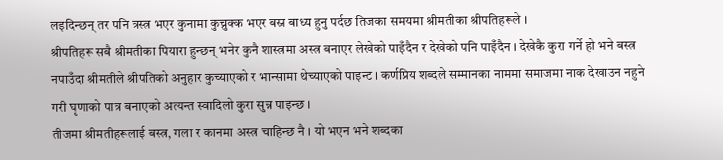लइदिन्छन् तर पनि त्रस्त्र भएर कुनामा कुच्रुक्क भएर बस्न बाध्य हुनु पर्दछ तिजका समयमा श्रीमतीका श्रीपतिहरूले ।
श्रीपतिहरू सबै श्रीमतीका पियारा हुन्छन् भनेर कुनै शास्त्रमा अस्त्र बनाएर लेखेको पाइँदैन र देखेको पनि पाइँदैन । देखेकै कुरा गर्ने हो भने बस्त्र नपाउँदा श्रीमतीले श्रीपतिको अनुहार कुच्याएको र भान्सामा थेच्याएको पाइन्ट । कर्णप्रिय शब्दले सम्मानका नाममा समाजमा नाक देखाउन नहुने गरी घृणाको पात्र बनाएको अत्यन्त स्वादिलो कुरा सुन्न पाइन्छ ।
तीजमा श्रीमतीहरूलाई बस्त्र, गला र कानमा अस्त्र चाहिन्छ नै । यो भएन भने शब्दका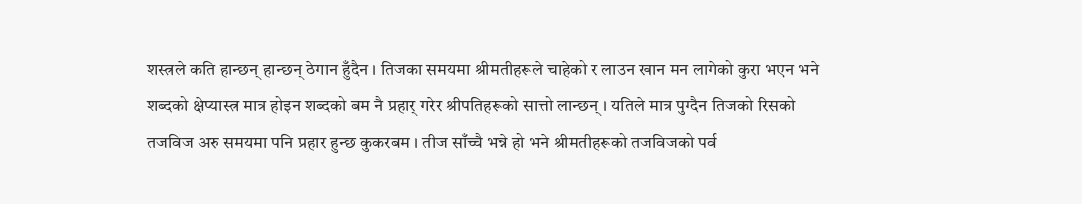शस्त्रले कति हान्छन् हान्छन् ठेगान हुँदैन । तिजका समयमा श्रीमतीहरूले चाहेको र लाउन खान मन लागेको कुरा भएन भने शब्दको क्षेप्यास्त्र मात्र होइन शब्दको बम नै प्रहार् गरेर श्रीपतिहरूको सात्तो लान्छन् । यतिले मात्र पुग्दैन तिजको रिसको तजविज अरु समयमा पनि प्रहार हुन्छ कुकरबम । तीज साँच्चै भन्ने हो भने श्रीमतीहरूको तजविजको पर्व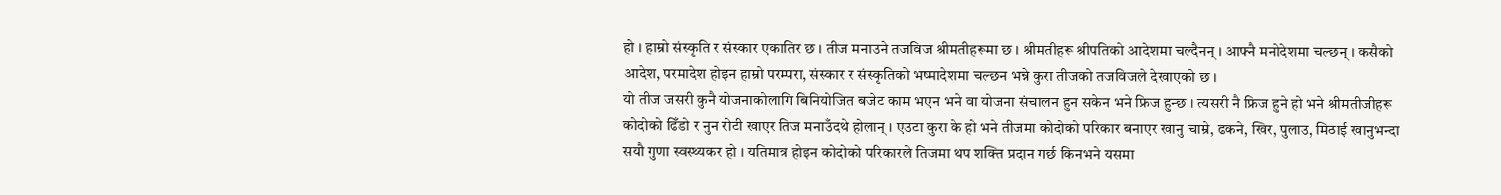हो । हाम्रो संस्कृति र संस्कार एकातिर छ । तीज मनाउने तजविज श्रीमतीहरूमा छ । श्रीमतीहरू श्रीपतिको आदेशमा चल्दैनन् । आफ्नै मनोदेशमा चल्छन् । कसैको आदेश, परमादेश होइन हाम्रो परम्परा, संस्कार र संस्कृतिको भष्मादेशमा चल्छन भन्ने कुरा तीजको तजविजले देखाएको छ ।
यो तीज जसरी कुनै योजनाकोलागि बिनियोजित बजेट काम भएन भने वा योजना संचालन हुन सकेन भने फ्रिज हुन्छ । त्यसरी नै फ्रिज हुने हो भने श्रीमतीजीहरू कोदोको ढिँडो र नुन रोटी खाएर तिज मनाउँदथे होलान् । एउटा कुरा के हो भने तीजमा कोदोको परिकार बनाएर खानु चाम्रे, ढकने, खिर, पुलाउ, मिठाई खानुभन्दा सयौ गुणा स्वस्थ्यकर हो । यतिमात्र होइन कोदोको परिकारले तिजमा थप शक्ति प्रदान गर्छ किनभने यसमा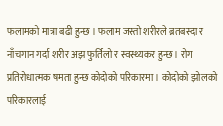फलामको मात्रा बढी हुन्छ । फलाम जस्तो शरीरले ब्रतबस्दा र नाँचगान गर्दा शरीर अझ फुर्तिलो र स्वस्थ्यकर हुन्छ । रोग प्रतिरोधात्मक षमता हुन्छ कोदोको परिकारमा । कोदोको झोलको परिकारलाई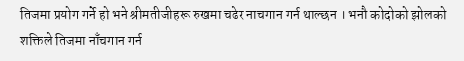तिजमा प्रयोग गर्ने हो भने श्रीमतीजीहरू रुखमा चढेर नाचगान गर्न थाल्छन । भनौ कोदोको झोलको शक्तिले तिजमा नाँचगान गर्न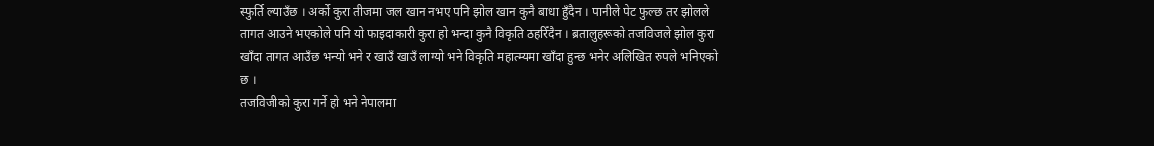स्फुर्ति ल्याउँछ । अर्को कुरा तीजमा जल खान नभए पनि झोल खान कुनै बाधा हुँदैन । पानीले पेट फुल्छ तर झोलले तागत आउने भएकोले पनि यो फाइदाकारी कुरा हो भन्दा कुनै विकृति ठहरिँदैन । ब्रतालुहरूको तजविजले झोल कुरा खाँदा तागत आउँछ भन्यो भने र खाउँ खाउँ लाग्यो भने विकृति महात्म्यमा खाँदा हुन्छ भनेर अलिखित रुपले भनिएको छ ।
तजविजीको कुरा गर्ने हो भने नेपालमा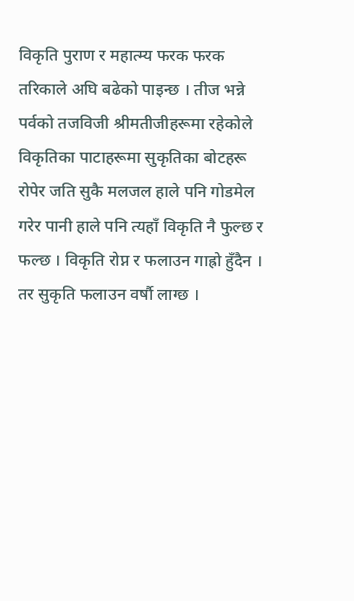विकृति पुराण र महात्म्य फरक फरक तरिकाले अघि बढेको पाइन्छ । तीज भन्ने पर्वको तजविजी श्रीमतीजीहरूमा रहेकोले विकृतिका पाटाहरूमा सुकृतिका बोटहरू रोपेर जति सुकै मलजल हाले पनि गोडमेल गरेर पानी हाले पनि त्यहाँ विकृति नै फुल्छ र फल्छ । विकृति रोप्न र फलाउन गाह्रो हुँदैन । तर सुकृति फलाउन वर्षौ लाग्छ ।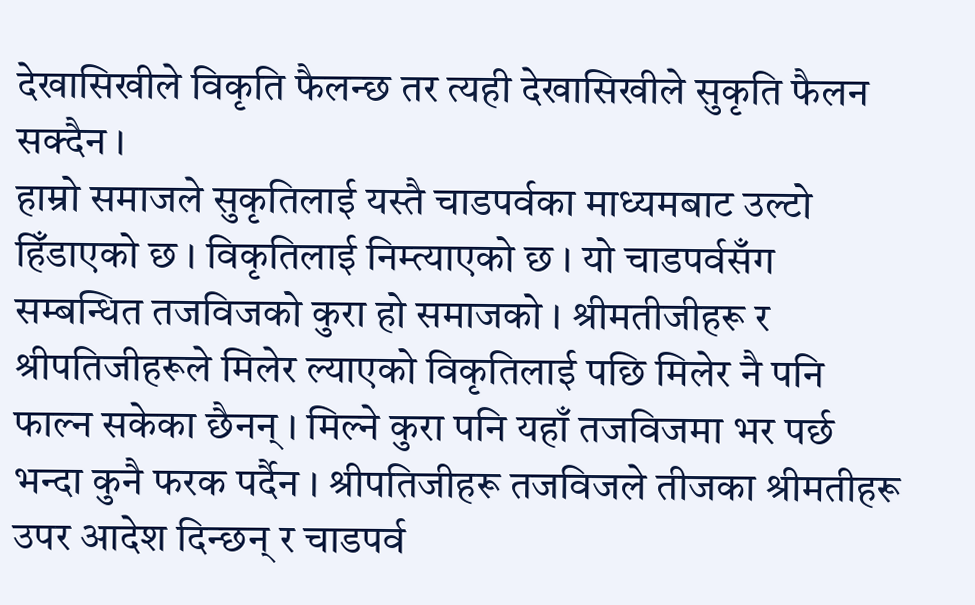देखासिखीले विकृति फैलन्छ तर त्यही देखासिखीले सुकृति फैलन सक्दैन ।
हाम्रो समाजले सुकृतिलाई यस्तै चाडपर्वका माध्यमबाट उल्टो हिँडाएको छ । विकृतिलाई निम्त्याएको छ । यो चाडपर्वसँग सम्बन्धित तजविजको कुरा हो समाजको । श्रीमतीजीहरू र श्रीपतिजीहरूले मिलेर ल्याएको विकृतिलाई पछि मिलेर नै पनि फाल्न सकेका छैनन् । मिल्ने कुरा पनि यहाँ तजविजमा भर पर्छ भन्दा कुनै फरक पर्दैन । श्रीपतिजीहरू तजविजले तीजका श्रीमतीहरू उपर आदेश दिन्छन् र चाडपर्व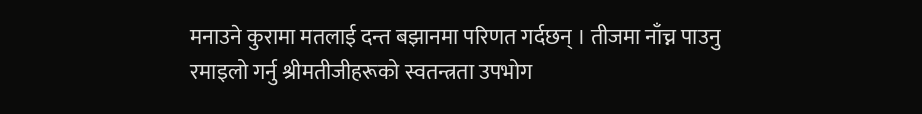मनाउने कुरामा मतलाई दन्त बझानमा परिणत गर्दछन् । तीजमा नाँच्न पाउनु रमाइलो गर्नु श्रीमतीजीहरूको स्वतन्त्रता उपभोग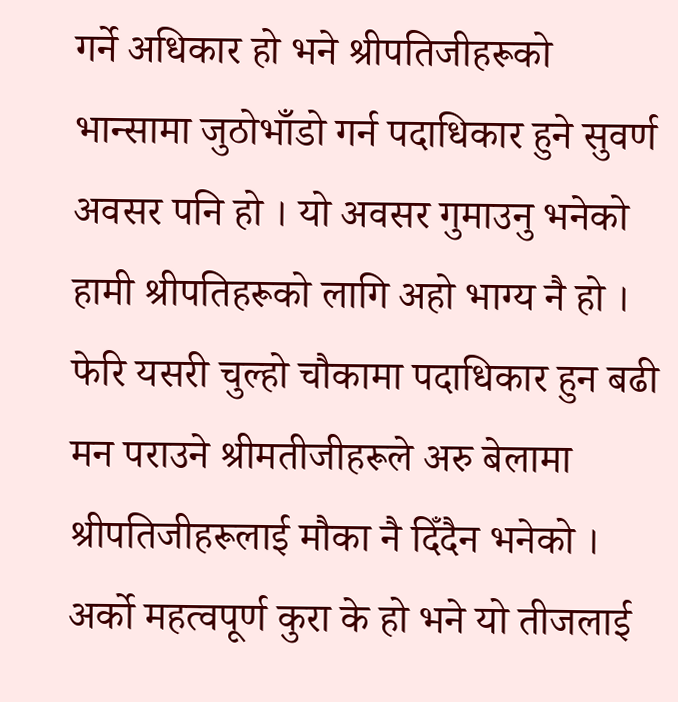गर्ने अधिकार हो भने श्रीपतिजीहरूको भान्सामा जुठोभाँडो गर्न पदाधिकार हुने सुवर्ण अवसर पनि हो । यो अवसर गुमाउनु भनेको हामी श्रीपतिहरूको लागि अहो भाग्य नै हो । फेरि यसरी चुल्हो चौकामा पदाधिकार हुन बढी मन पराउने श्रीमतीजीहरूले अरु बेलामा श्रीपतिजीहरूलाई मौका नै दिँदैन भनेको ।
अर्को महत्वपूर्ण कुरा के हो भने यो तीजलाई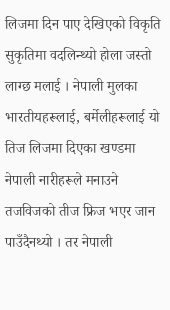लिजमा दिन पाए देखिएको विकृति सुकृतिमा वदलिन्थ्यो होला जस्तो लाग्छ मलाई । नेपाली मुलका भारतीयहरूलाई, बर्मेलीहरूलाई यो तिज लिजमा दिएका खण्डमा नेपाली नारीहरूले मनाउने तजविजको तीज फ्रिज भएर जान पाउँदैनथ्यो । तर नेपाली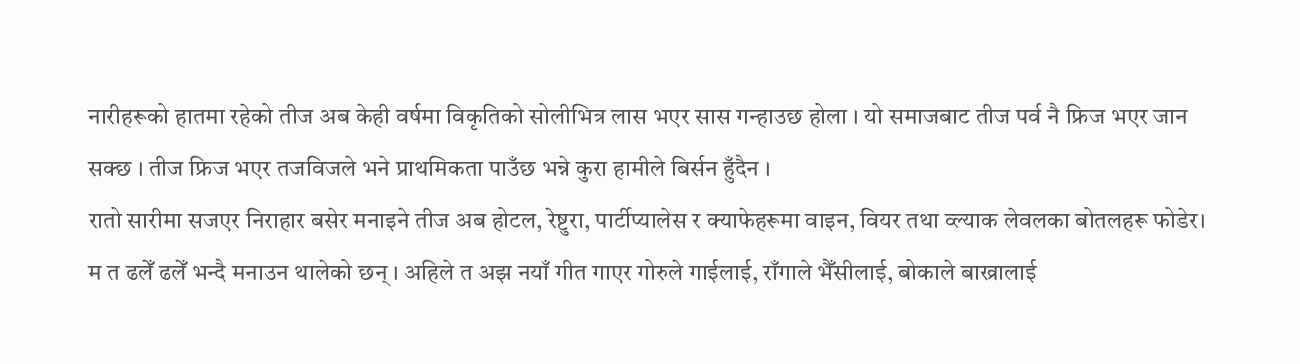नारीहरूको हातमा रहेको तीज अब केही वर्षमा विकृतिको सोलीभित्र लास भएर सास गन्हाउछ होला । यो समाजबाट तीज पर्व नै फ्रिज भएर जान सक्छ । तीज फ्रिज भएर तजविजले भने प्राथमिकता पाउँछ भन्ने कुरा हामीले बिर्सन हुँदैन ।
रातो सारीमा सजएर निराहार बसेर मनाइने तीज अब होटल, रेष्टुरा, पार्टीप्यालेस र क्याफेहरूमा वाइन, वियर तथा व्ल्याक लेवलका बोतलहरू फोडेर। म त ढलेँ ढलेँ भन्दै मनाउन थालेको छन् । अहिले त अझ नयाँ गीत गाएर गोरुले गाईलाई, राँगाले भैँसीलाई, बोकाले बाख्रालाई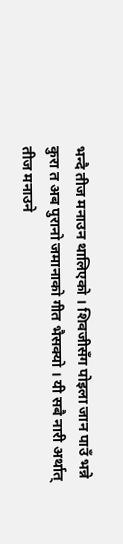भन्दै तीज मनाउन थालिएको । शिवजीसँग पोइला जान पाउँ भन्ने कुरा त अब पुरानो जमानाको गीत भैसक्यो । यी सबै नारी अर्थात् तीज मनाउने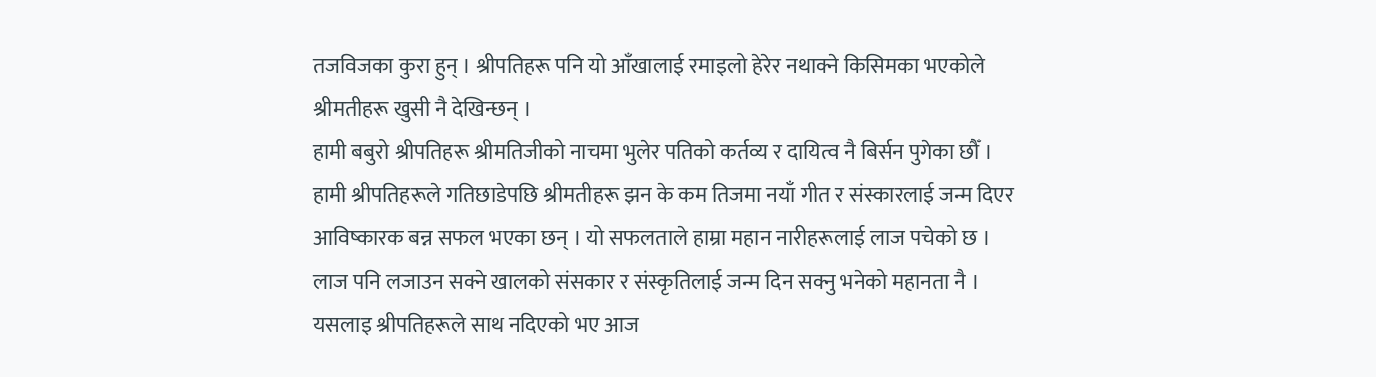तजविजका कुरा हुन् । श्रीपतिहरू पनि यो आँखालाई रमाइलो हेरेर नथाक्ने किसिमका भएकोले श्रीमतीहरू खुसी नै देखिन्छन् ।
हामी बबुरो श्रीपतिहरू श्रीमतिजीको नाचमा भुलेर पतिको कर्तव्य र दायित्व नै बिर्सन पुगेका छौँ । हामी श्रीपतिहरूले गतिछाडेपछि श्रीमतीहरू झन के कम तिजमा नयाँ गीत र संस्कारलाई जन्म दिएर आविष्कारक बन्न सफल भएका छन् । यो सफलताले हाम्रा महान नारीहरूलाई लाज पचेको छ । लाज पनि लजाउन सक्ने खालको संसकार र संस्कृतिलाई जन्म दिन सक्नु भनेको महानता नै । यसलाइ श्रीपतिहरूले साथ नदिएको भए आज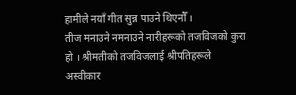हामीले नयाँ गीत सुन्न पाउने थिएनौँ ।
तीज मनाउने नमनाउने नारीहरूको तजविजको कुरा हो । श्रीमतीको तजविजलाई श्रीपतिहरूले अस्वीकार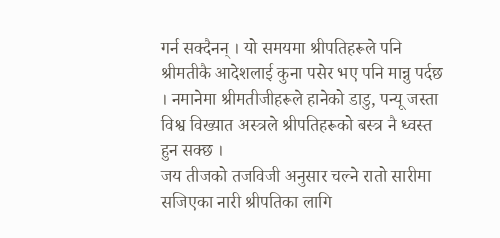गर्न सक्दैनन् । यो समयमा श्रीपतिहरूले पनि श्रीमतीकै आदेशलाई कुना पसेर भए पनि मान्नु पर्दछ । नमानेमा श्रीमतीजीहरूले हानेको डाडु, पन्यू जस्ता विश्व विख्यात अस्त्रले श्रीपतिहरूको बस्त्र नै ध्वस्त हुन सक्छ ।
जय तीजको तजविजी अनुसार चल्ने रातो सारीमा सजिएका नारी श्रीपतिका लागि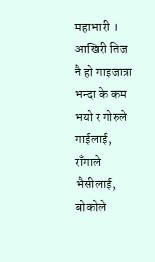महाभारी । आखिरी तिज नै हो गाइजात्रा भन्दा के कम भयो र गोरुले गाईलाई, राँगाले भैसीलाई, बोकोले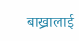बाख्रालाई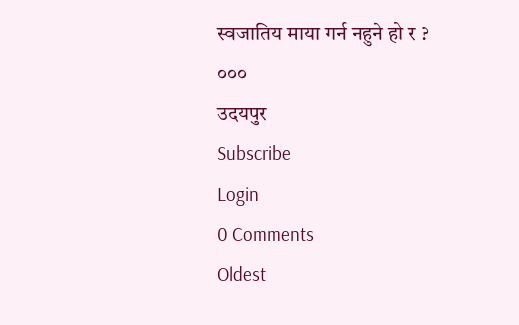स्वजातिय माया गर्न नहुने हो र ?
०००
उदयपुर
Subscribe
Login
0 Comments
Oldest